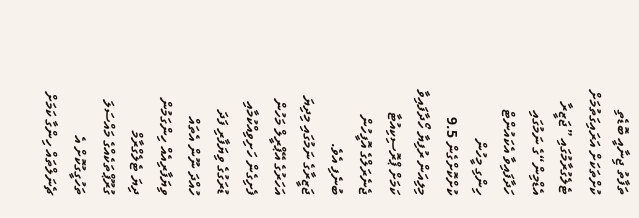ތަފާތު ޖިނާއީ ބޮޑެތި ކުށްތަކަށް އަރައިގަތުމަށް ޓެލެގުރާމުގައި ”ޖަޒީރާ އެޑްމިން“ގެ ނަމުގައި ހަދާފައިވާ އެކައުންޓް ހިންގި މީހުން ކުށްކޮށްގެން 9.5 މިލިއަން ރުފިޔާ ހޯދާފައިވާ ކަމަށް ޕްރޮސިކިއުޓާ ޖެނެރަލްގެ އޮފީހުން ބުނެފި އެވެ.
ޖަޒީރާގެ ނަމުގައި މިދިޔަ އަހަރުގެ އޭޕްރީލް މަހުން ފެށިގެން ހަށިވިއްކުމާއި ޑުރަގުގެ ވިޔަފާރި ފަދަ ހުއްދަ ނޫން އެތައް ވިޔަފާރިއެއް ހިންގަމުން ދިޔަ ޓެލެގްރާމް ގުރޫޕްތަކެއްގެ މައްސަލަ ތަހުގީގުކޮށް އެ ޗެނަލްތައް ހިންގާ ކަމަށް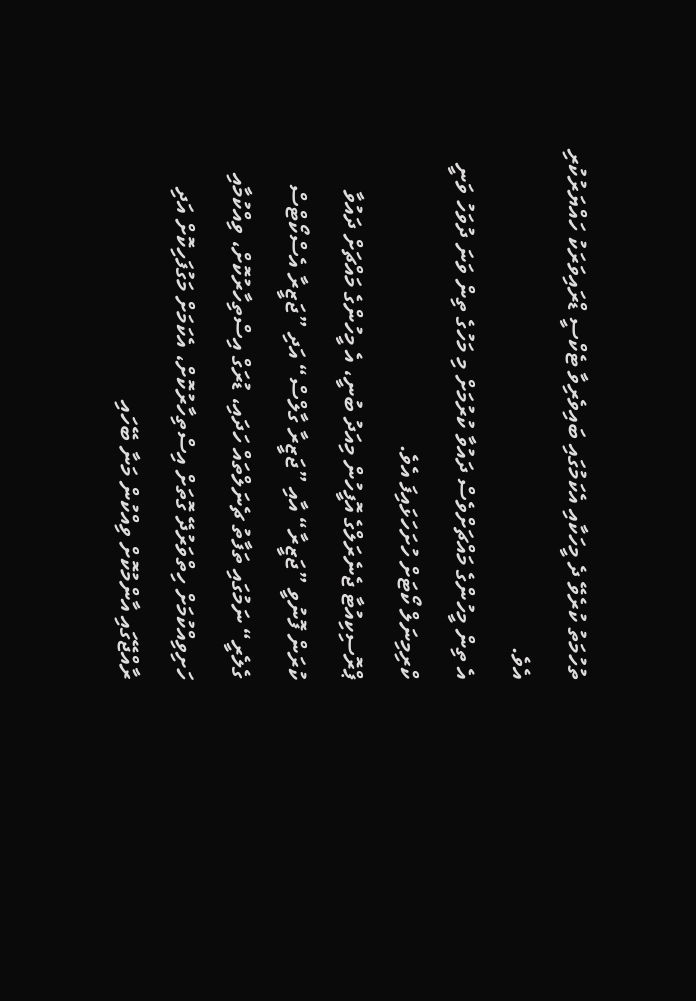ތުހުމަތު ކުރެވޭ ދެ މީހަކާއި އެކަމުގައި ބައިވެރިވާ ޓެކްސީ ޑްރައިވަރަކު ހައްޔަރުކުރި އެވެ.
އެ ތިން މީހުންގެ މައްޗަށްވެސް ދައުވާ ކުރުމަށް މި މަހުގެ ތިން ވަނަ ދުވަހު ވަނީ ކްރިމިނަލް ކޯޓަށް ހުށަހަޅައިފަ އެވެ.
ޕްރޮސިކިއުޓާ ޖެނެރަލްގެ އޮފީހުން މިއަދު ބުނީ، އެ މީހުންގެ މައްޗަށް ދައުވާ ކުރަން ފޮނުވީ ”ޖަޒީރާ“ އާއި ”ޖަޒީރާ ގާލްސް“ އަދި ”ޖަޒީރާ އެސްކޯޓްސް ގެލެރީ“ ނަމުގައި ތަފާތު ޗެނަލްތައް ހަދައި، ޑުރަގް އިސްތިހާރުކޮށް، ވިއްކުމާއި ހަށިވިއްކުމަށް ހިތްވަރުދޭ ގޮތަށް އިސްތިހާރުކޮށް، އެކަމަށް މަގުފަހިކޮށް އަދި ރާއްޖޭގައި އާންމުކޮށް ވިއްކުން މަނާ ބޭހައި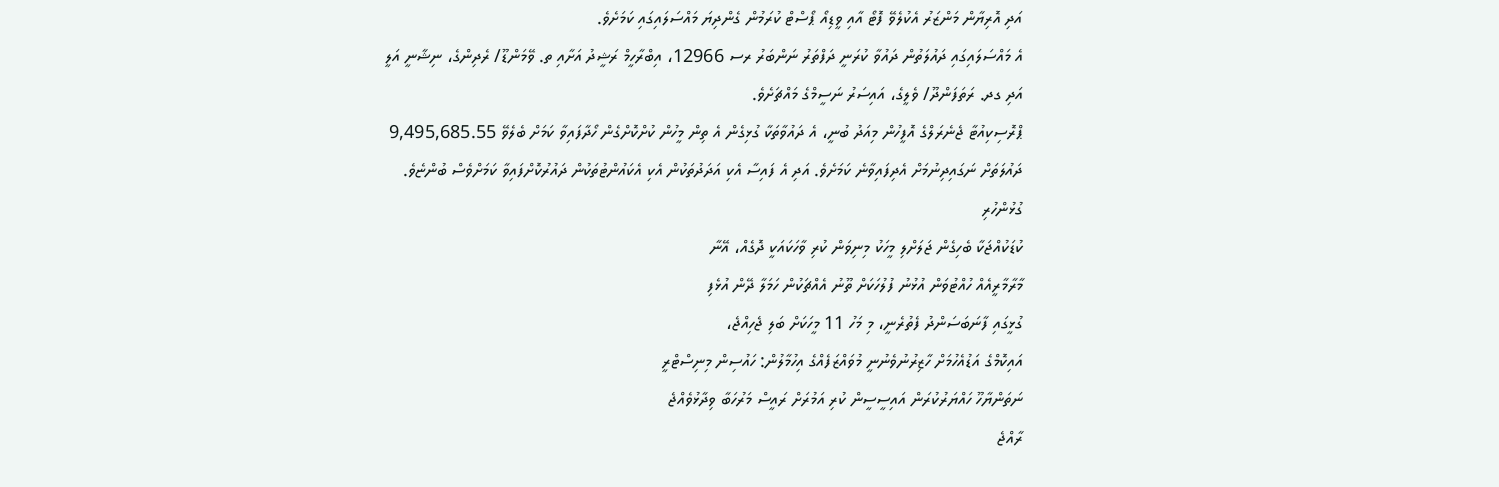އަދި އޮރިޔާން މަންޒަރު އެކުލެވޭ ފޮޓޯ އާއި ވީޑިއޯ ޕޯސްޓް ކުރަމުން ގެންދިޔަ މައްސަލައިގައި ކަމަށެވެ.
އެ މައްސަލައިގައި ދައުލަތުން ދައުވާ ކުރަނީ ދަފްތަރު ނަންބަރު ރސ 12966، އިބްރާހީމް ރަޝީދު އަށާއި ތ. ވޭމަންޑޫ/ ރެދިންގެ، ނިޝާނީ އަލީ އަދި ގދ. ރަތަފަންދޫ/ ވެލީގެ، އައިސަރު ނަސީމްގެ މައްޗަށެވެ.
ޕްރޮސިކިއުޓާ ޖެނެރަލްގެ އޮފީހުން މިއަދު ބުނީ، އެ ދައުވާތަކާ ގުޅިގެން އެ ތިން މީހުން ކުށްކޮށްގެން ހޯދާފައިވާ ކަމަށް ބެލެވޭ 9,495,685.55 ދައުލަތަށް ނަގައިދިނުމަށް އެދިފައިވާނެ ކަމަށެވެ. އަދި އެ ފައިސާ އެކި އަދަދުތަކުން އެކި އެކައުންޓުތަކުން ދައުރުކޮށްފައިވާ ކަމަށްވެސް ބުންޏެވެ.
ގުޅުންހުރި
ކުޑަކުއްޖަކާ ބެހިގެން ޖަލަށްލި މީހަކު މިނިވަން ކުރި ވާހަކައަކީ ދޮގެއް، އޭނާ
މާރާމާރީއެއް ހުއްޓުވަން އުޅުނު ފުލުހަކަށް ތޫނު އެއްޗަކުން ހަމަލާ ދޭން އުޅެފި
ގުޅީގައި ފާނަބަސަންދު ފެތުރެނީ، މި މަހު 11 މީހަކަށް ބަލި ޖެހިއްޖެ،
އައިކޮމްގެ އަޑުއެހުމަށް ހާޒިރުނުވެނުނީ މުވައްޒަފެއްގެ އިހުމާލުން: ހައުސިން މިނިސްޓްރީ
ނަތަންޔާހޫ ހައްޔަރުކުރަން އައިސީސީން ކުރި އަމުރަށް ރައީސް މަރުހަބާ ވިދާޅުވެއްޖެ
ރާއްޖެ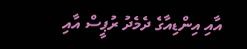އާއި އިންޑިއާގެ ދެމެދު ރުޕީސް އާއި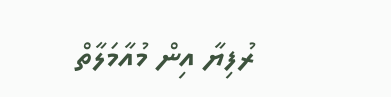ރުފިޔާ އިން މުއާމަލާތް